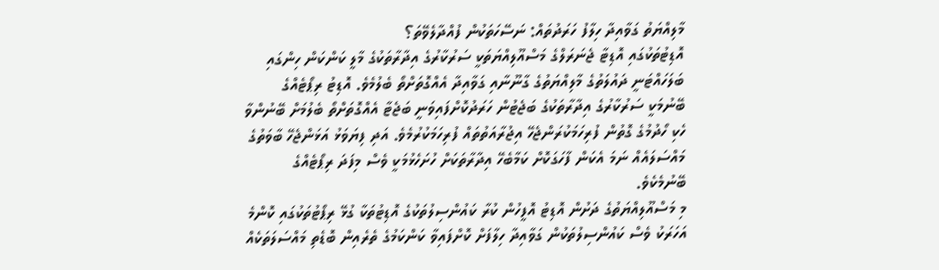މާލިއްޔަތު ގަވާއިދާ ހިލާފު ހަރަދުތައް: ނަސޭހަތަކުން ފުއްދާލެވޭތަ؟
އޮޑިޓުތަކުގައި އޮޑިޓާ ޖެނަރަލްގެ މަސްއޫލިއްޔަތަކީ ސަރުކާރުގެ އިދާރާތަކުގެ މާލީ ކަންކަން ހިންގައި ބަލަހައްޓަނީ ދައުލަތުގެ މާލިއްޔަތުގެ ގާނޫނާއި ގަވާއިދާ އެއްގޮތަށްތޯ ބެލުމެވެ. އޮޑިޓު ރިޕޯޓެއްގެ ބޭނުމަކީ ސަރުކާރުގެ އިދާރާތަކުގެ ބަޖެޓުން ހަރަދުކޮށްފައިވަނީ ބަޖެޓާ އެއްގޮތަށްތޯ ބެލުމަށް ބޭނުންވާ ހެކި ހޯދުމުގެ ގޮތުން ފުރިހަމަކުރަންޖެހޭ އިޖުރާއަތުތައް ފުރިހަމަކުރުމެވެ. އަދި ފިޔަވަޅު އަޅަންޖެހޭ ބާވަތުގެ މައްސަލައެއް ނަމަ އެކަން ފާހަގަކޮށް ކަމާބެހޭ އިދާރާތަކަށް ހުށަހެޅުމަކީ ވެސް މިފަދަ ރިޕޯޓެއްގެ ބޭނުމެކެވެ.
މި މަސްއޫލިއްޔަތުގެ ދަށުން އޮޑިޓު އޮފީހުން ކުރާ ކައުންސިލުތަކުގެ އޮޑިޓުތަކާ ގުޅޭ ރިޕޯޓުތަކުގައި ކޮންމެ އަހަރަކު ވެސް ކައުންސިލުތަކުން ގަވާއިދާ ހިލާފަށް ކޮށްފައިވާ ކަންކަމުގެ ތެރެއިން ބޮޑެތި މައްސަލަތަކެއް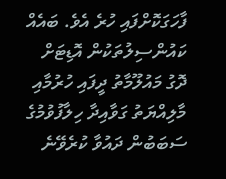ފާހަގަކޮށްފައި ހުރެ އެވެ. ބައެއް ކައުންސިލުތަކުން އޮޑިޓަށް ދޮގު މައުލޫމާތު ދީފައި ހުރުމާއި މާލިއްޔަތު ގަވާއިދާ ހިލާފުވުމުގެ ސަބަބުން ދައުވާ ކުރެވޭނެ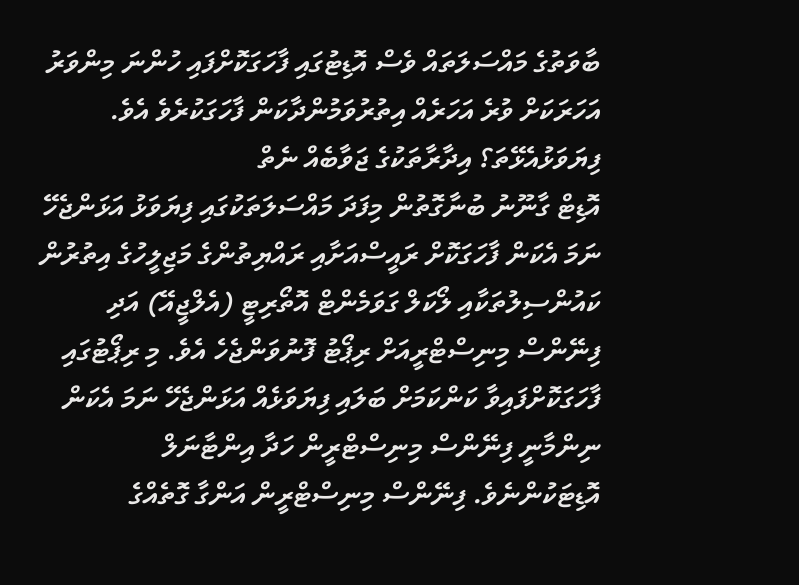ބާވަތުގެ މައްސަލަތައް ވެސް އޮޑިޓުގައި ފާހަގަކޮށްފައި ހުންނަ މިންވަރު އަހަރަކަށް ވުރެ އަހަރެއް އިތުރުވަމުންދާކަން ފާހަގަކުރެވެ އެވެ.
ފިޔަވަޅުއެޅޭތަ؟ އިދާރާތަކުގެ ޖަވާބެއް ނެތް
އޮޑިޓް ގާނޫނު ބުނާގޮތުން މިފަދަ މައްސަލަތަކުގައި ފިޔަވަޅު އަޅަންޖެހޭ ނަމަ އެކަން ފާހަގަކޮށް ރައީސްއަށާއި ރައްޔިތުންގެ މަޖިލީހުގެ އިތުރުން ކައުންސިލުތަކާއި ލޯކަލް ގަވަމެންޓް އޮތޯރިޓީ (އެލްޖީއޭ) އަދި ފިނޭންސް މިނިސްޓްރީއަށް ރިޕޯޓު ފޮނުވަންޖެހެ އެވެ. މި ރިޕޯޓުގައި ފާހަގަކޮށްފައިވާ ކަންކަމަށް ބަލައި ފިޔަވަޅެއް އަޅަންޖެހޭ ނަމަ އެކަން ނިންމާނީ ފިނޭންސް މިނިސްޓްރީން ހަދާ އިންޓާނަލް އޮޑިޓަކުންނެވެ. ފިނޭންސް މިނިސްޓްރީން އަންގާ ގޮތެއްގެ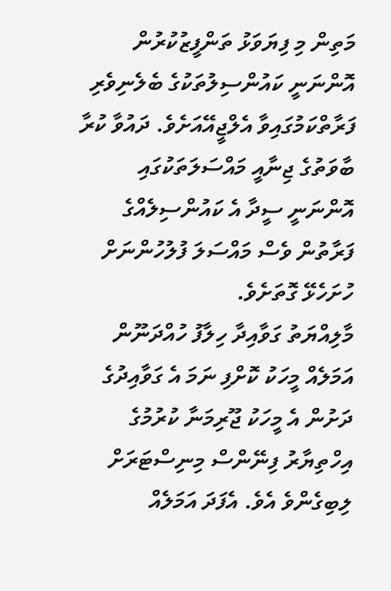މަތިން މި ފިޔަވަޅު ތަންފީޒުކުރުން އޮންނަނީ ކައުންސިލުތަކުގެ ބެލެނިވެރި ފަރާތްކަމުގައިވާ އެލްޖީއޭއަށެވެ. ދައުވާ ކުރާ ބާވަތުގެ ޖިނާއީ މައްސަލަތަކުގައި އޮންނަނީ ސީދާ އެ ކައުންސިލެއްގެ ފަރާތުން ވެސް މައްސަލަ ފުލުހުންނަށް ހުށަހެޅޭ ގޮތަށެވެ.
މާލިއްޔަތު ގަވާއިދާ ހިލާފު ހުއްދަނޫން އަމަލެއް މީހަކު ކޮށްފި ނަމަ އެ ގަވާއިދުގެ ދަށުން އެ މީހަކު ޖޫރިމަނާ ކުރުމުގެ އިހްތިޔާރު ފިނޭންސް މިނިސްޓަރަށް ލިބިގެންވެ އެވެ. އެފަދަ އަމަލެއް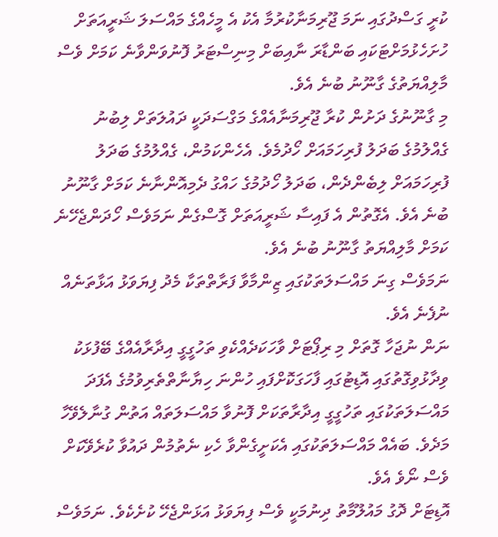ކުރީ ގަސްދުގައި ނަމަ ޖޫރިމަނާކުރުމާ އެކު އެ މީހެއްގެ މައްސަލަ ޝަރީއަތަށް ހުށަހެޅުމަށްޓަކައި ބަންޑާރަ ނާއިބަށް މިނިސްޓަރު ފޮނުވަންވާނެ ކަމަށް ވެސް މާލިއްޔަތުގެ ގާނޫނު ބުނެ އެވެ.
މި ގާނޫނުގެ ދަށުން ކުރާ ޖޫރިމަނާއެއްގެ މަގްސަދަކީ ދައުލަތަށް ލިބުނު ގެއްލުމުގެ ބަދަލު ފުރިހަމައަށް ހޯދުމެވެ. އެހެންކަމުން، ގެއްލުމުގެ ބަދަލު ފުރިހަމައަށް ލިބެންދެން، ބަދަލު ހޯދުމުގެ ހައްގު ދެމިއޮންނާނެ ކަމަށް ގާނޫނު ބުނެ އެވެ. އެގޮތުން އެ ފައިސާ ޝަރީއަތަށް ގޮސްގެން ނަމަވެސް ހޯދަންޖެހޭނެ ކަމަށް މާލިއްޔަތު ގާނޫނު ބުނެ އެވެ.
ނަމަވެސް ގިނަ މައްސަލަތަކުގައި ޒިންމާވާ ފަރާތްތަކާ މެދު ފިޔަވަޅު އަޅާތަނެއް ނުފެނެ އެވެ.
ނަން ނުޖަހާ ގޮތަށް މި ރިޕޯޓަށް ވާހަކަދެއްކެވި ތަހުގީގީ އިދާރާއެއްގެ ބޭފުޅަކު ވިދާޅުވިގޮތުގައި އޮޑިޓުގައި ފާހަގަކޮށްފައި ހުންނަ ހިޔާނާތްތެރިވުމުގެ އެފަދަ މައްސަލަތަކުގައި ތަހުގީގީ އިދާރާތަކަށް ފޮނުވާ މައްސަލަތައް އަތުން ގުނާލެވޭހާ މަދެވެ. ބައެއް މައްސަލަތަކުގައި އެކަށީގެންވާ ހެކި ނެތުމުން ދައުވާ ކުރެވޭކަށް ވެސް ނޯވެ އެވެ.
އޮޑިޓަށް ދޮގު މައުލޫމާތު ދިނުމަކީ ވެސް ފިޔަވަޅު އަޅަންޖެހޭ ކުށެކެވެ. ނަމަވެސް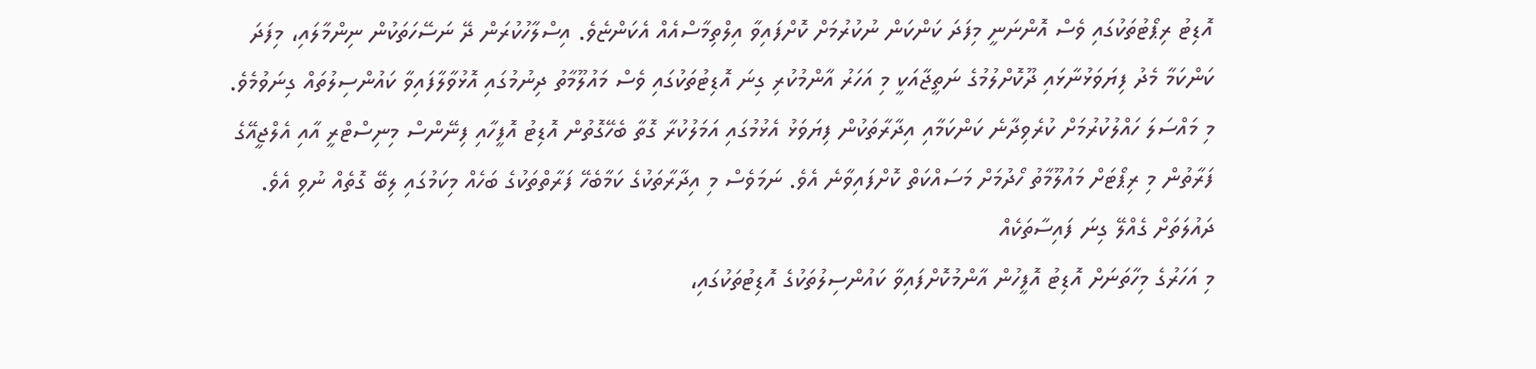އޮޑިޓު ރިޕޯޓުތަކުގައި ވެސް އޮންނަނީ މިފަދަ ކަންކަން ނުކުރުމަށް ކޮށްފައިވާ އިލްތިމާސްއެއް އެކަންޏެވެ. އިސްލާހުކުރަން ދޭ ނަސޭހަތަކުން ނިންމާލައި، މިފަދަ ކަންކަމާ މެދު ފިޔަވަޅުނާޅައި ދޫކޮށްލުމުގެ ނަތީޖާއަކީ މި އަހަރު އާންމުކުރި ގިނަ އޮޑިޓުތަކުގައި ވެސް މައުލޫމާތު ދިނުމުގައި އޮޅުވާލާފައިވާ ކައުންސިލުތައް ގިނަވުމެވެ.
މި މައްސަލަ ހައްލުކުރުމަށް ކުރެވިދާނެ ކަންކަމާއި އިދާރާތަކުން ފިޔަވަޅު އެޅުމުގައި އަމަލުކުރާ ގޮތާ ބެހޭގޮތުން އޮޑިޓު އޮފީހާއި ފިނޭންސް މިނިސްޓްރީ އާއި އެލްޖީއޭގެ ފަރާތުން މި ރިޕޯޓަށް މައުލޫމާތު ހޯދުމަށް މަސައްކަތް ކޮށްފައިވާނެ އެވެ. ނަމަވެސް މި އިދާރާތަކުގެ ކަމާބެހޭ ފަރާތްތަކުގެ ބަހެއް މިކަމުގައި ލިބޭ ގޮތެއް ނުވި އެވެ.
ދައުލަތަށް ގެއްލޭ ގިނަ ފައިސާތަކެއް
މި އަހަރުގެ މިހާތަނަށް އޮޑިޓު އޮފީހުން އާންމުކޮށްފައިވާ ކައުންސިލުތަކުގެ އޮޑިޓުތަކުގައި،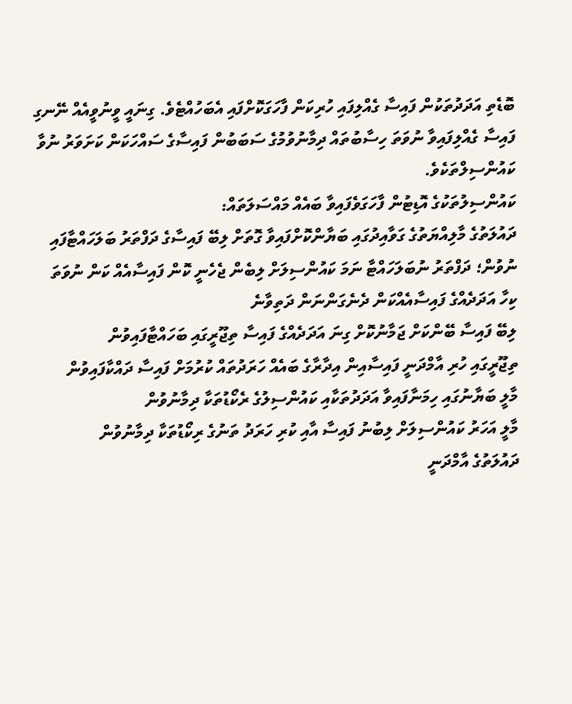ބޮޑެތި އަދަދުތަކުން ފައިސާ ގެއްލިފައި ހުރިކަން ފާހަގަކޮށްފައި އެބަހުއްޓެވެ. ގިނައީ ވީނުވީއެއް ނޭނގި ފައިސާ ގެއްލިފައިވާ ނުވަތަ ހިސާބުތައް ދިމާނުވުމުގެ ސަބަބުން ފައިސާގެ ސައްހަކަން ކަށަވަރު ނުވާ ކައުންސިލްތަކެވެ.
ކައުންސިލުތަކުގެ އޮޑިޓުން ފާހަގަވެފައިވާ ބައެއް މައްސަލަތައް:
ދައުލަތުގެ މާލިއްޔަތުގެ ގަވާއިދުގައި ބަޔާންކޮށްފައިވާ ގޮތަށް ލިބޭ ފައިސާގެ ދަފްތަރު ބަލަހައްޓާފައި ނުވުން؛ ދަފްތަރު ނުބަލަހައްޓާ ނަމަ ކައުންސިލަށް ލިބެން ޖެހެނީ ކޮން ފައިސާއެއް ކަން ނުވަތަ ކިހާ އަދަދެއްގެ ފައިސާއެއްކަން ދެނެގަންނަން ދަތިވާނެ
ލިބޭ ފައިސާ ބޭންކަށް ޖަމާނުކޮށް ގިނަ އަދަދެއްގެ ފައިސާ ތިޖޫރީގައި ބަހައްޓާފައިވުން
ތިޖޫރީގައި ހުރި އާމްދަނީ ފައިސާއިން އިދާރާގެ ބައެއް ހަރަދުތައް ކުރުމަށް ފައިސާ ދައްކާފައިވުން
މާލީ ބަޔާނުގައި ހިމަނާފައިވާ އަދަދުތަކާއި ކައުންސިލުގެ ރެކޯޑުތަކާ ދިމާނުވުން
މާލީ އަހަރު ކައުންސިލަށް ލިބުނު ފައިސާ އާއި ކުރި ހަރަދު ތަނުގެ ރިކޯޑުތަކާ ދިމާނުވުން
ދައުލަތުގެ އާމްދަނީ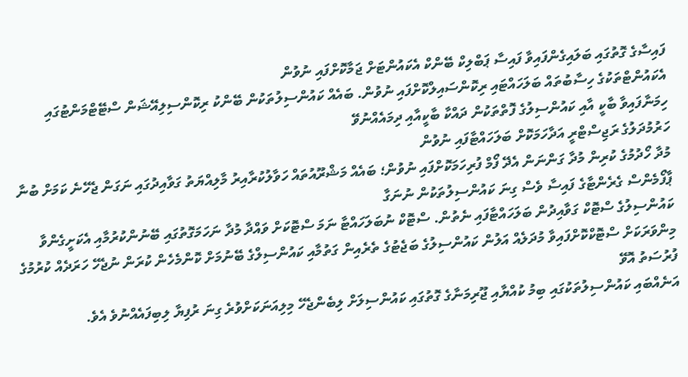ފައިސާގެ ގޮތުގައި ބަލައިގެންފައިވާ ފައިސާ ޕަބްލިކް ބޭންކް އެކައުންޓަށް ޖަމާކޮށްފައި ނުވުން
އެކައުންޓްތަކުގެ ހިސާބުތައް ބަލަހައްޓައި ރިކޮންސައިލްކޮށްފައި ނުވުން. ބައެއް ކައުންސިލުތަކުން ބޭންކު ރިކޮންސިލިއޭޝަން ސްޓޭޓްމަންޓުގައި ހިމަނާފައިވާ ބާކީ އާއި ކައުންސިލުގެ ފޮތްތަކުން ދައްކާ ބާކީއާއި ދިމައެއްނުވޭ
ހަރުމުދަލުގެ ރަޖިސްޓްރީ އަދާހަމަކޮށް ބަލަހައްޓާފައި ނުވުން
މުދާ ހޯދުމުގެ ކުރިން މުދާ ގަންނަން އެދޭ ފޯމް ފުރިހަމަކޮށްފައި ނުވުން؛ ބައެއް މަޝްރޫއުތައް ހަވާލުކުރާއިރު މާލިއްޔަތު ގަވާއިދުގައި ނަގަން ޖެހޭނެ ކަމަށް ބުނާ ޕާފޯމެންސް ގެރެންޓާގެ ފައިސާ ވެސް ގިނަ ކައުންސިލުތަކުން ނުނަގާ
ކައުންސިލުގެ ސްޓޮކް ގަވާއިދުން ބަލަހައްޓާފައި ނެތުން. ސްޓޮކް ނުބަލަހައްޓާ ނަމަ ސްޓޮކަށް ވައްދާ މުދާ ނަހަމަގޮތުގައި ބޭނުންކުރުމާއި އެކަށީގެންވާ މިންވަރަކަށް ސްޓޮކްކޮށްފައިވާ މުދަލެއް އަލުން ކައުންސިލުގެ ބަޖެޓުގެ ތެރެއިން ގަތުމާއި ކައުންސިލްގެ ބޭނުމަށް ކޮންމެހެން ކުރަން ނުޖެހޭ ހަރަދެއް ކުރުމުގެ ފުރުސަތު އޮވޭ
އަނެއްބައި ކައުންސިލުތަކުގައި ބިމު ކުއްޔާއި ޖޫރިމަނާގެ ގޮތުގައި ކައުންސިލަށް ލިބެންޖެހޭ މިލިއަނަކަށްވުރެ ގިނަ ރުފިޔާ ލިބިފައެއްނުވެ އެވެ.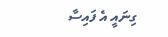ގިނައީ އެ ފައިސާ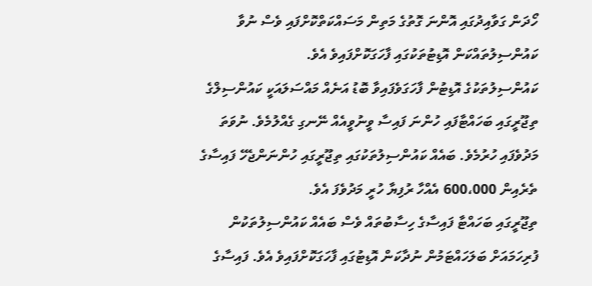ހޯދަން ގަވާއިދުގައި އޮންނަ ގޮތުގެ މަތިން މަސައްކަތްކޮށްފައި ވެސް ނުވާ ކައުންސިލުތައްކަން އޮޑިޓުތަކުގައި ފާހަގަކޮށްފައިވެ އެވެ.
ކައުންސިލުތަކުގެ އޮޑިޓުން ފާހަގަވެފައިވާ ބޮޑު އަނެއް މައްސަލައަކީ ކައުންސިލްގެ ތިޖޫރީގައި ބަހައްޓާފައި ހުންނަ ފައިސާ ވީނުވީއެއް ނޭނގި ގެއްލުމެވެ. ނުވަތަ މަދުވެފައި ހުރުމެވެ. ބައެއް ކައުންސިލުތަކުގައި ތިޖޫރީގައި ހުންނަންޖެހޭ ފައިސާގެ ތެރެއިން 600،000 އެއްހާ ރުފިޔާ ހުރީ މަދުވެފަ އެވެ.
ތިޖޫރީގައި ބަހައްޓާ ފައިސާގެ ހިސާބުތައް ވެސް ބައެއް ކައުންސިލުތަކުން ފުރިހަމައަށް ބަލަހައްޓަމުން ނުދާކަން އޮޑިޓުގައި ފާހަގަކޮށްފައިވެ އެވެ. ފައިސާގެ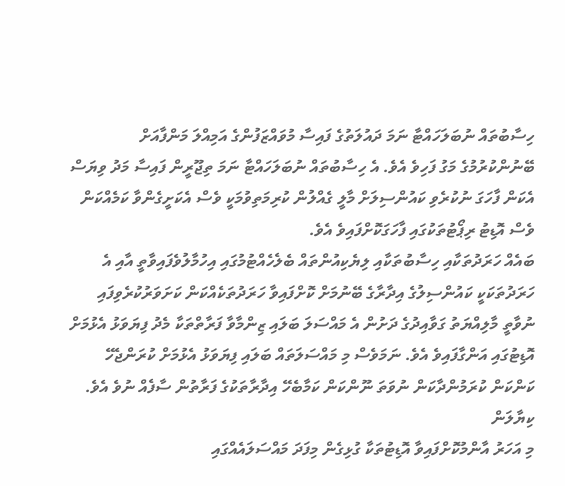ހިސާބުތައް ނުބަލަހައްޓާ ނަމަ ދައުލަތުގެ ފައިސާ މުވައްޒަފުންގެ އަމިއްލަ މަންފާއަށް ބޭނުންކުރުމުގެ މަގު ފަހިވެ އެވެ. އެ ހިސާބުތައް ނުބަލަހައްޓާ ނަމަ ތިޖޫރީން ފައިސާ މަދު ވިޔަސް އެކަން ފާހަގަ ނުކުރެވި ކައުންސިލަށް މާލީ ގެއްލުން ކުރިމަތިވުމަކީ ވެސް އެކަށީގެންވާ ކަމެއްކަން ވެސް އޮޑިޓު ރިޕޯޓުތަކުގައި ފާހަގަކޮށްފައިވެ އެވެ.
ބައެއް ހަރަދުތަކާއި ހިސާބުތަކާއި ލިޔެކިއުންތައް ބެލެހެއްޓުމުގައި އިހުމާލުވެފައިވާތީ އާއި އެ ހަރަދުތަކަކީ ކައުންސިލުގެ އިދާރާގެ ބޭނުމަށް ކޮށްފައިވާ ހަރަދުތަކެއްކަން ކަށަވަރުކުރެވިފައި ނުވާތީ މާލިއްޔަތު ގަވާއިދުގެ ދަށުން އެ މައްސަލަ ބަލައި ޒިންމާވާ ފަރާތްތަކާ މެދު ފިޔަވަޅު އެޅުމަށް އޮޑިޓުގައި އަންގާފައިވެ އެވެ. ނަމަވެސް މި މައްސަލަތައް ބަލައި ފިޔަވަޅު އެޅުމަށް ކުރަންޖެހޭ ކަންކަން ކުރަމުންދާކަން ނުވަތަ ނޫންކަން ކަމާބެހޭ އިދާރާތަކުގެ ފަރާތުން ސާފެއް ނުވެ އެވެ.
ކިޔާލަން
މި އަހަރު އާންމުކޮށްފައިވާ އޮޑިޓުތަކާ ގުޅިގެން މިފަދަ މައްސަލައެއްގައި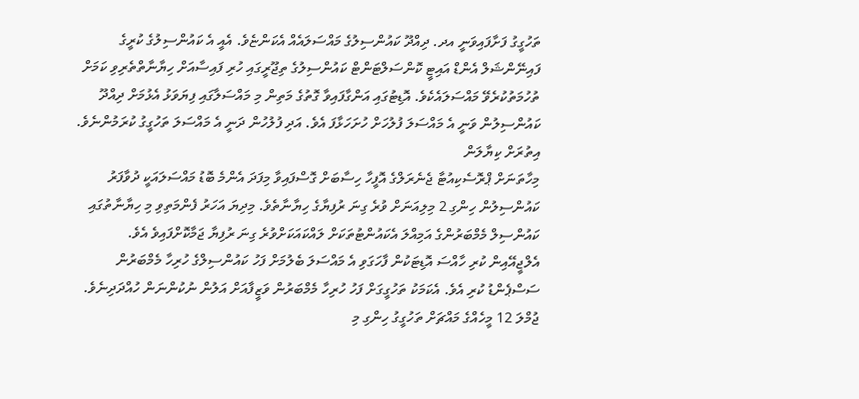ތަހުގީގު ފަށާފައިވަނީ އދ. ދިއްދޫ ކައުންސިލުގެ މައްސަލައެއް އެކަންޏެވެ. އެއީ އެ ކައުންސިލުގެ ކުރީގެ ފައިނޭންޝަލް އެންޑް އައިޓީ ކޮންސަލްޓަންޓް ކައުންސިލުގެ ތިޖޫރީގައި ހުރި ފައިސާއަށް ހިޔާނާތްތެރިވި ކަމަށް ތުހުމަތުކުރެވޭ މައްސަލައެކެވެ. އޮޑިޓުގައި އަންގާފައިވާ ގޮތުގެ މަތިން މި މައްސަލާގައި ފިޔަވަޅު އެޅުމަށް ދިއްދޫ ކައުންސިލުން ވަނީ އެ މައްސަލަ ފުލުހަށް ހުށަހަޅާފަ އެވެ. އަދި ފުލުހުން ދަނީ އެ މައްސަލަ ތަހުގީގު ކުރަމުންނެވެ.
އިތުރަށް ކިޔާލަން
މިހާތަނަށް ޕްރޮސެކިއުޓާ ޖެނެރަލްގެ އޮފީހާ ހިސާބަށް ގޮސްފައިވާ މިފަދަ އެންމެ ބޮޑު މައްސަލައަކީ ދުވާފަރު ކައުންސިލުން ހިންގި 2 މިލިއަނަށް ވުރެ ގިނަ ރުފިޔާގެ ހިޔާނާތެވެ. މިދިޔަ އަހަރު ފެންމަތިވި މި ހިޔާނާތުގައި ކައުންސިލް މެމްބަރުންގެ އަމިއްލަ އެކައުންޓުތަކަށް ލައްކައަކަށްވުރެ ގިނަ ރުފިޔާ ޖަމާކޮށްފައިވެ އެވެ.
އެލްޖީއޭއިން ކުރި ހާއްސަ އޮޑިޓަކުން ފާހަގަވި އެ މައްސަލަ ބެލުމަށް ފަހު ކައުންސިލްގެ ހުރިހާ މެމްބަރުން ސަސްޕެންޑު ކުރި އެވެ. އެކަމަކު ތަހުގީގަށް ފަހު ހުރިހާ މެމްބަރުން ވަޒީފާއަށް އަލުން ނުކުންނަން ހުއްދަދިނެވެ.
ޖުމްލަ 12 މީހެއްގެ މައްޗަށް ތަހުގީގު ހިންގި މި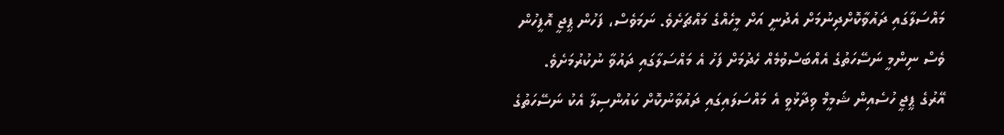މައްސަލާގައި ދައުވާކޮށްދިނުމަށް އެދުނީ އަށް މީހެއްގެ މައްޗަށެވެ. ނަމަވެސް، ފަހުން ޕީޖީ އޮފީހުން ވެސް ނިންމީ ނަސޭހަތުގެ އެއްބަސްވުމެއް ހެދުމަށް ފަހު އެ މައްސަލާގައި ދައުވާ ނުކުރުމަށެވެ.
އޭރުގެ ޕީޖީ ހުސެއިން ޝަމީމް ވިދާޅުވީ އެ މައްސަލައިގައި ދައުވާނުކޮށް ކައުންސިލާ އެކު ނަސޭހަތުގެ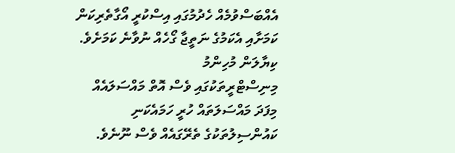އެއްބަސްވުމެއް ހެދުމުގައި އިސްކުރީ އޯގާތެރިކަން ކަމަށާއި އެކަމުގެ ނަތީޖާ ގޯހެއް ނުވާނެ ކަމަށެވެ.
ކިޔާލަން މުހިންމު
މިނިސްޓްރީތަކުގައި ވެސް އޮތް މައްސަލައެއް
މިފަދަ މައްސަލަތައް ހުރީ ހަމައެކަނި ކައުންސިލުތަކުގެ ތެރޭގައެއް ވެސް ނޫނެވެ.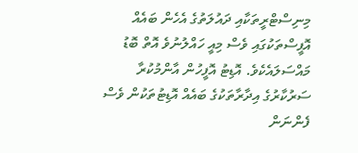މިނިސްޓްރީތަކާއި ދައުލަތުގެ އެހެން ބައެއް އޮފީސްތަކުގައި ވެސް މިއީ ހައްލުނުވެ އޮތް ބޮޑު މައްސަލައެކެވެ. އޮޑިޓު އޮފީހުން އާންމުކުރާ ސަރުކާރުގެ އިދާރާތަކުގެ ބައެއް އޮޑިޓުތަކުން ވެސް ފެންނަން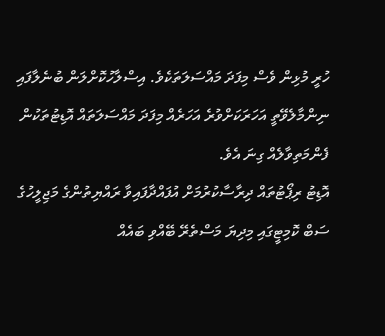ހުރީ މުޅިން ވެސް މިފަދަ މައްސަލަތަކެވެ. އިސްލާހުކޮށްލަން ބުނެލާފައި ނިންމާލެވޭތީ އަހަރަކަށްވުރެ އަހަރެއް މިފަދަ މައްސަލަތައް އޮޑިޓުތަކުން ފެންމަތިވާލެއް ގިނަ އެވެ.
އޮޑިޓު ރިޕޯޓުތައް ދިރާސާކުރުމަށް އުފައްދާފައިވާ ރައްޔިތުންގެ މަޖިލީހުގެ ސަބް ކޮމިޓީގައި މިދިޔަ މަސްތެރޭ ބޭއްވި ބައެއް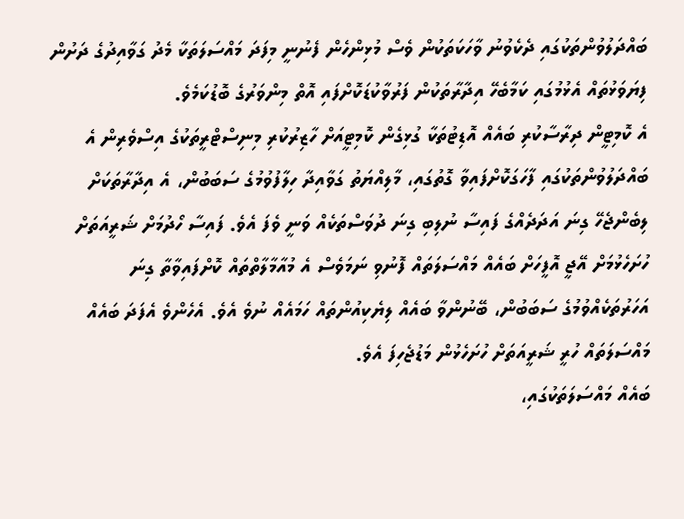ބައްދަލުވުންތަކުގައި ދެކެވުނު ވާހަކަތަކުން ވެސް މުޅިންހެން ފެނުނީ މިފަދަ މައްސަލަތަކާ މެދު ގަވާއިދުގެ ދަށުން ފިޔަވަޅުތައް އެޅުމުގައި ކަމާބެހޭ އިދާރާތަކުން ފަރުވާކުޑަކޮށްފައި އޮތް މިންވަރުގެ ބޮޑުކަމެވެ.
އެ ކޮމިޓީން ދިރާސާކުރި ބައެއް އޮޑިޓުތަކާ ގުޅިގެން ކޮމިޓީއަށް ހާޒިރުކުރި މިނިސްޓްރީތަކުގެ އިސްވެރިން އެ ބައްދަލުވުންތަކުގައި ފާހަގަކޮށްފައިވާ ގޮތުގައި، މާލިއްޔަތު ގަވާއިދާ ހިލާފުވުމުގެ ސަބަބުން، އެ އިދާރާތަކަށް ލިބެންޖެހޭ ގިނަ އަދަދެއްގެ ފައިސާ ނުލިބި ގިނަ ދުވަސްތަކެއް ވަނީ ވެފަ އެވެ. ފައިސާ ހޯދުމަށް ޝަރީއަތަށް ހުށަހެޅުމަށް އޭޖީ އޮފީހަށް ބައެއް މައްސަލަތައް ފޮނުވި ނަމަވެސް އެ މުއާމާލާތްތައް ކޮށްފައިވާތާ ގިނަ އަހަރުތަކެއްވުމުގެ ސަބަބުން، ބޭނުންވާ ބައެއް ލިޔެކިއުންތައް ހަމައެއް ނުވެ އެވެ. އެހެންވެ އެފަދަ ބައެއް މައްސަލަތައް ހުރީ ޝަރީއަތަށް ހުށަހެޅުން މަޑުޖެހިފަ އެވެ.
ބައެއް މައްސަލަތަކުގައި،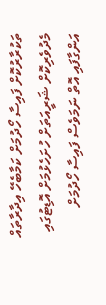ތަކުރާރުކޮށް ފައިސާ ހޯދުމަށް ކަމާބެހޭ އިދާރާތައް މެދުވެރިކޮށް ޝަރީއަތަށް ހުށަހެޅުމަށް އޮޑިޓުގައި އަންގާފައި އޮތް ނަމަވެސް ފައިސާ ހޯދުމަށް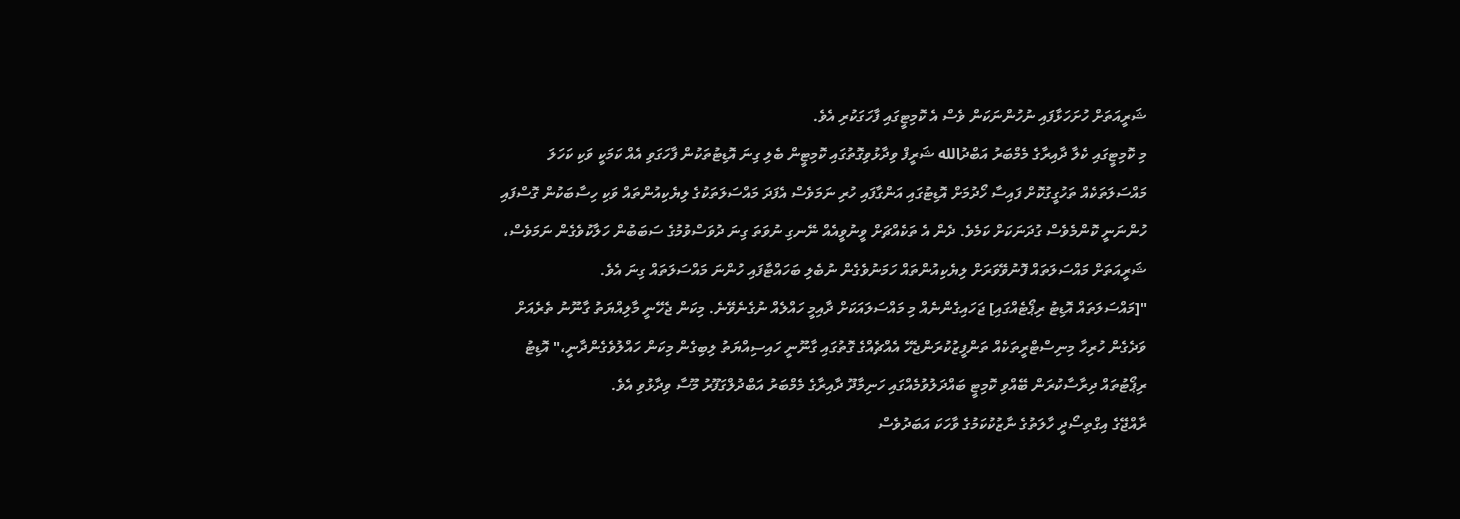ޝަރީއަތަށް ހުށަހަޅާފައި ނުހުންނަކަން ވެސް އެ ކޮމިޓީގައި ފާހަގަކުރި އެވެ.
މި ކޮމިޓީގައި ކެލާ ދާއިރާގެ މެމްބަރު އަބްދުالله ޝަރީފް ވިދާޅުވިގޮތުގައި ކޮމިޓީން ބެލި ގިނަ އޮޑިޓުތަކުން ފާހަގަވި އެއް ކަމަކީ ވަކި ކަހަލަ މައްސަލަތަކެއް ތަހުގީގުކޮށް ފައިސާ ހޯދުމަށް އޮޑިޓުގައި އަންގާފައި ހުރި ނަމަވެސް އެފަދަ މައްސަލަތަކުގެ ލިޔެކިއުންތައް ވަކި ހިސާބަކުން ގޮސްފައި ހުންނަނީ ކޮންމެވެސް ގުދަނަކަށް ކަމެވެ. ދެން އެ ތަކެއްޗަށް ވީނުވީއެއް ނޭނގި ނުވަތަ ގިނަ ދުވަސްވުމުގެ ސަބަބުން ހަލާކުވެގެން ނަމަވެސް، ޝަރީއަތަށް މައްސަލަތައް ފޮނުވޭވަރަށް ލިޔެކިއުންތައް ހަމަނުވެގެން ނުބެލި ބަހައްޓާފައި ހުންނަ މައްސަލަތައް ގިނަ އެވެ.
"[މައްސަލަތައް އޮޑިޓު ރިޕޯޓެއްގައި] ޖަހައިގެންނެއް މި މައްސަލައަކަށް ދާއިމީ ހައްލެއް ނުގެނެވޭނެ. މިކަން ޖެހޭނީ މާލިއްޔަތު ގާނޫނު ތެރެއަށް ވަދެގެން ހުރިހާ މިނިސްޓްރީތަކެއް ތަންފީޒުކުރަންޖެހޭ އެއްޗެއްގެ ގޮތުގައި ގާނޫނީ ހައިސިއްޔަތު ލިބިގެން މިކަން ހައްލުވެގެންދާނީ،" އޮޑިޓު ރިޕޯޓުތައް ދިރާސާކުރަން ބޭއްވި ކޮމިޓީ ބައްދަލުވުމެއްގައި ހަނިމާދޫ ދާއިރާގެ މެމްބަރު އަބްދުލްގަފޫރު މޫސާ ވިދާޅުވި އެވެ.
ރާއްޖޭގެ އިގްތިސޯދީ ހާލަތުގެ ނާޒުކުކަމުގެ ވާހަކަ އަބަދުވެސް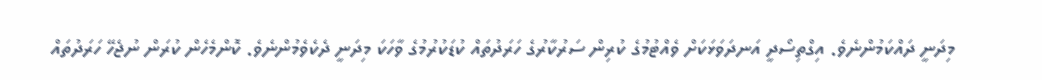މިދަނީ ދައްކަމުންނެވެ. އިގްތިސޯދީ އަނދަވަޅަކަށް ވެއްޓުމުގެ ކުރިން ސަރުކާރުގެ ހަރަދުތައް ކުޑަކުރުމުގެ ވާހަކަ މިދަނީ ދެކެވެމުންނެވެ. ކޮންމެހެން ކުރަން ނުޖެހޭ ހަރަދުތައް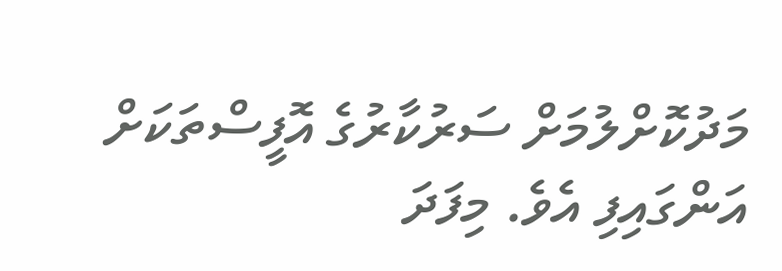މަދުކޮށްލުމަށް ސަރުކާރުގެ އޮފީސްތަކަށް އަންގައިފި އެވެ. މިފަދަ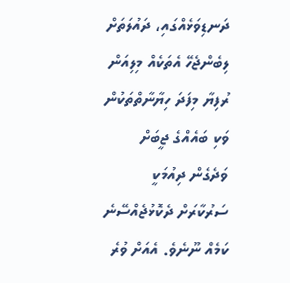ދަނޑިވަޅެއްގައި، ދައުލަތަށް ލިބެންޖެހޭ އެތަކެއް މިލިއަން ރުފިޔާ މިފަދަ ހިޔާނާތްތަކުން ވަކި ބައެއްގެ ޖީބަށް ވަދެގެން ދިއުމަކީ ސަރުކާރަށް ދެކޮޅުޖެއްސޭނެ ކަމެއް ނޫނެވެ. އެއަށް ވުރެ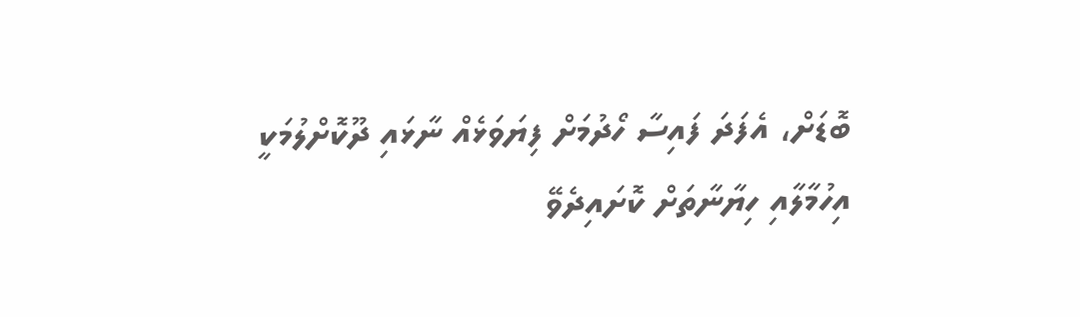ބޮޑަށް، އެފަދަ ފައިސާ ހޯދުމަށް ފިޔަވަޅެއް ނާޅައި ދޫކޮށްލުމަކީ އިހުމާލާއި ހިޔާނާތަށް ކޮށައިދެވޭ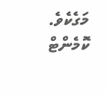މަގެކެވެ.
ކޮމެންޓް